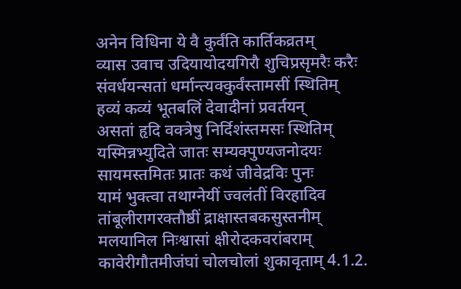अनेन विधिना ये वै कुर्वंति कार्तिकव्रतम्
व्यास उवाच उदियायोदयगिरौ शुचिप्रसृमरैः करैः
संवर्धयन्सतां धर्मान्त्यक्कुर्वंस्तामसीं स्थितिम्
हव्यं कव्यं भूतबलिं देवादीनां प्रवर्तयन्
असतां हृदि वक्त्रेषु निर्दिशंस्तमसः स्थितिम्
यस्मिन्नभ्युदिते जातः सम्यक्पुण्यजनोदयः
सायमस्तमितः प्रातः कथं जीवेद्रविः पुनः
यामं भुक्त्वा तथाग्नेयीं ज्वलंतीं विरहादिव
तांबूलीरागरक्तौष्ठीं द्राक्षास्तबकसुस्तनीम्
मलयानिल निःश्वासां क्षीरोदकवरांबराम्
कावेरीगौतमीजंघां चोलचोलां शुकावृताम् 4.1.2.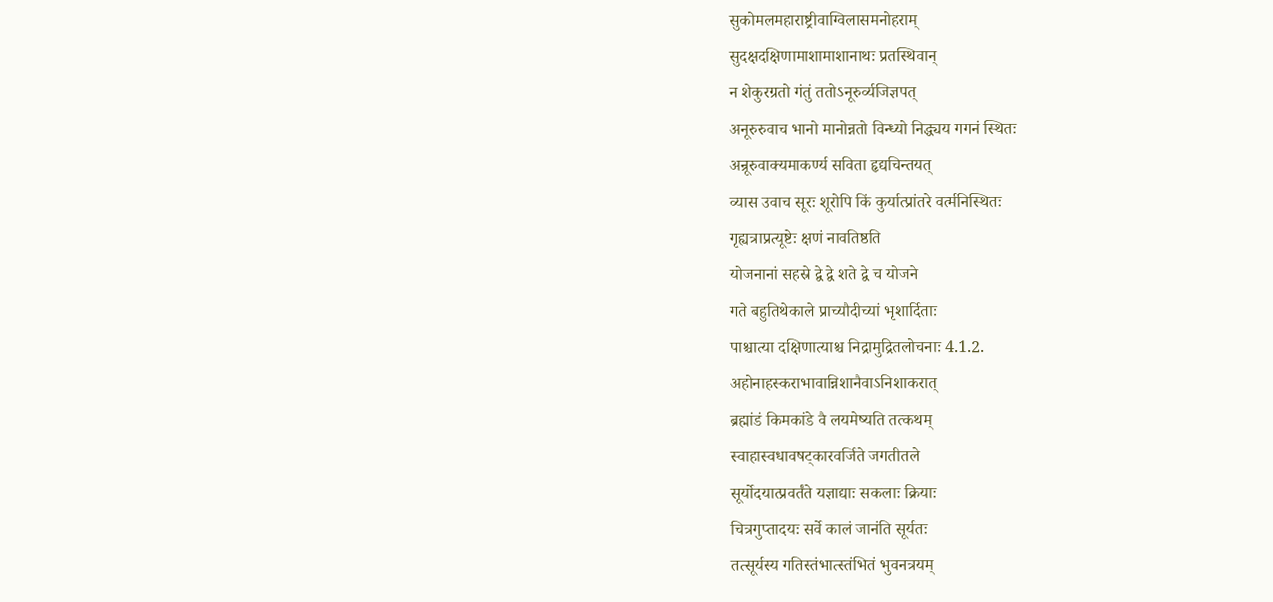सुकोमलमहाराष्ट्रीवाग्विलासमनोहराम्
सुदक्षदक्षिणामाशामाशानाथः प्रतस्थिवान्
न शेकुरग्रतो गंतुं ततोऽनूरुर्व्यजिज्ञपत्
अनूरुरुवाच भानो मानोन्नतो विन्ध्यो निद्ध्यय गगनं स्थितः
अन्रूरुवाक्यमाकर्ण्य सविता हृद्यचिन्तयत्
व्यास उवाच सूरः शूरोपि किं कुर्यात्प्रांतरे वर्त्मनिस्थितः
गृह्यत्राप्रत्यूष्टेः क्षणं नावतिष्ठति
योजनानां सहस्रे द्वे द्वे शते द्वे च योजने
गते बहुतिथेकाले प्राच्यौदीच्यां भृशार्दिताः
पाश्चात्या दक्षिणात्याश्च निद्रामुद्रितलोचनाः 4.1.2.
अहोनाहस्कराभावान्निशानैवाऽनिशाकरात्
ब्रह्मांडं किमकांडे वै लयमेष्यति तत्कथम्
स्वाहास्वधावषट्कारवर्जिते जगतीतले
सूर्योदयात्प्रवर्तंते यज्ञाद्याः सकलाः क्रियाः
चित्रगुप्तादयः सर्वे कालं जानंति सूर्यतः
तत्सूर्यस्य गतिस्तंभात्स्तंभितं भुवनत्रयम्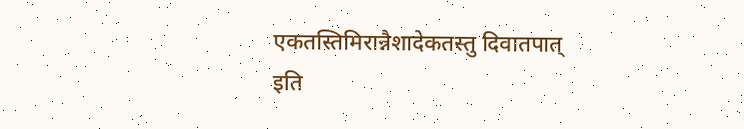एकतस्तिमिरान्नैशादेकतस्तु दिवातपात्
इति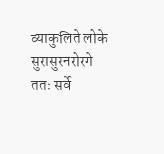व्याकुलिते लोके सुरासुरनरोरगे
ततः सर्वे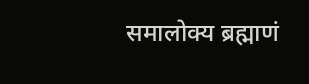समालोक्य ब्रह्माणं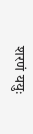शरणं ययुः